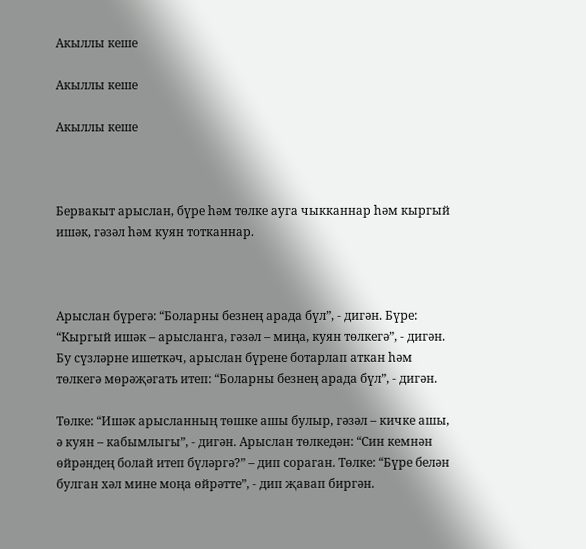Акыллы кеше

Акыллы кеше

Акыллы кеше



Бервакыт арыслан, бүре һәм төлке ауга чыкканнар һәм кыргый ишәк, гәзәл һәм куян тотканнар.



Арыслан бүрегә: “Боларны безнең арада бүл”, - дигән. Бүре: “Кыргый ишәк – арысланга, гәзәл – миңа, куян төлкегә”, - дигән. Бу сүзләрне ишеткәч, арыслан бүрене ботарлап аткан һәм төлкегә мөрәҗәгать итеп: “Боларны безнең арада бүл”, - дигән.

Төлке: “Ишәк арысланның төшке ашы булыр, гәзәл – кичке ашы, ә куян – кабымлыгы”, - дигән. Арыслан төлкедән: “Син кемнән өйрәндең болай итеп бүләргә?” – дип сораган. Төлке: “Бүре белән булган хәл мине моңа өйрәтте”, - дип җавап биргән.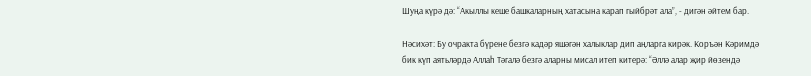Шуңа күрә дә: “Акыллы кеше башкаларның хатасына карап гыйбрәт ала”, - дигән әйтем бар.

Нәсихәт: Бу очракта бүрене безгә кадәр яшәгән халыклар дип аңларга кирәк. Коръән Кәримдә бик күп аятьләрдә Аллаһ Тәгалә безгә аларны мисал итеп китерә: “Әллә алар җир йөзендә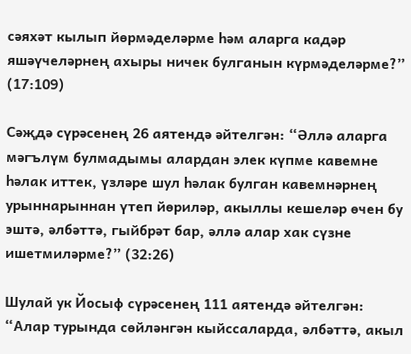сәяхәт кылып йөрмәделәрме һәм аларга кадәр яшәүчеләрнең ахыры ничек булганын күрмәделәрме?” (17:109)

Сәҗдә сүрәсенең 26 аятендә әйтелгән: “Әллә аларга мәгълүм булмадымы алардан элек күпме кавемне һәлак иттек, үзләре шул һәлак булган кавемнәрнең урыннарыннан үтеп йөриләр, акыллы кешеләр өчен бу эштә, әлбәттә, гыйбрәт бар, әллә алар хак сүзне ишетмиләрме?” (32:26)

Шулай ук Йосыф сүрәсенең 111 аятендә әйтелгән: “Алар турында сөйләнгән кыйссаларда, әлбәттә, акыл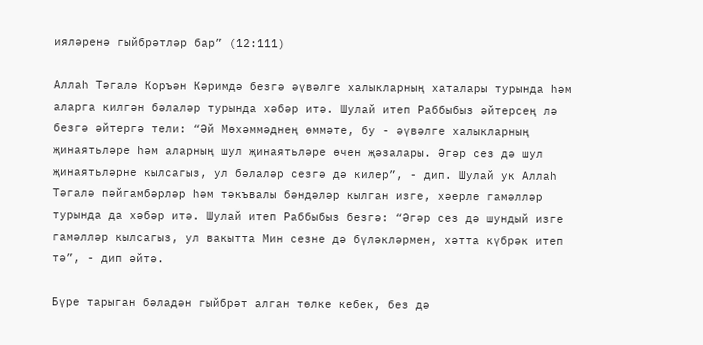ияләренә гыйбрәтләр бар” (12:111)

Аллаһ Тәгалә Коръән Кәримдә безгә әүвәлге халыкларның хаталары турында һәм аларга килгән бәлаләр турында хәбәр итә. Шулай итеп Раббыбыз әйтерсең лә безгә әйтергә тели: “Әй Мөхәммәднең өммәте, бу - әүвәлге халыкларның җинаятьләре һәм аларның шул җинаятьләре өчен җәзалары. Әгәр сез дә шул җинаятьләрне кылсагыз, ул бәлаләр сезгә дә килер”, - дип. Шулай ук Аллаһ Тәгалә пәйгамбәрләр һәм тәкъвалы бәндәләр кылган изге, хәерле гамәлләр турында да хәбәр итә. Шулай итеп Раббыбыз безгә: “Әгәр сез дә шундый изге гамәлләр кылсагыз, ул вакытта Мин сезне дә бүләкләрмен, хәтта күбрәк итеп тә”, - дип әйтә.

Бүре тарыган бәладән гыйбрәт алган төлке кебек, без дә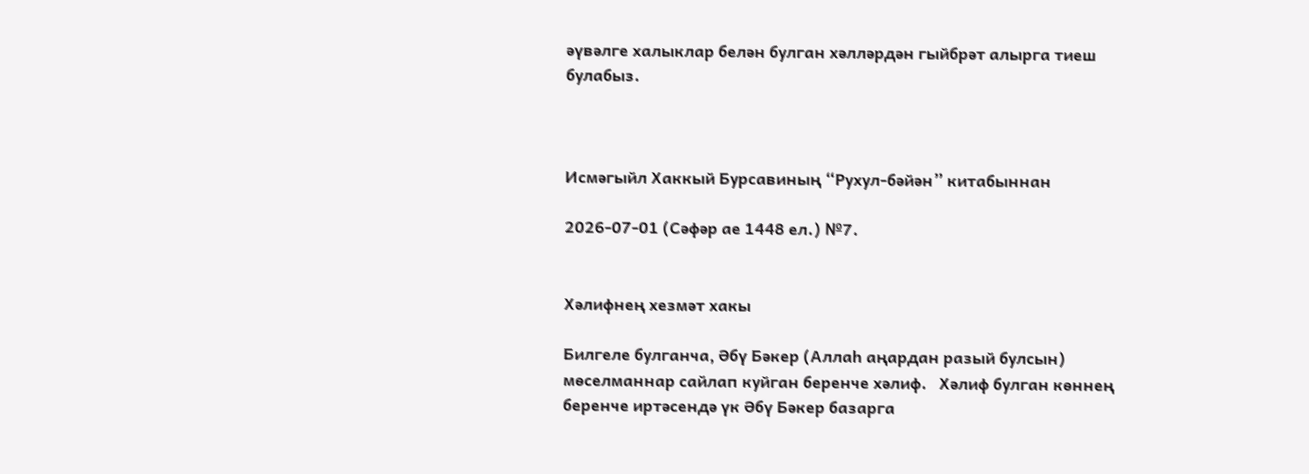әүвәлге халыклар белән булган хәлләрдән гыйбрәт алырга тиеш булабыз.



Исмәгыйл Хаккый Бурсавиның “Рухул-бәйән” китабыннан

2026-07-01 (Сәфәр ае 1448 ел.) №7.


Хәлифнең хезмәт хакы

Билгеле булганча, Әбү Бәкер (Аллаһ аңардан разый булсын) мөселманнар сайлап куйган беренче хәлиф.   Хәлиф булган көннең беренче иртәсендә үк Әбү Бәкер базарга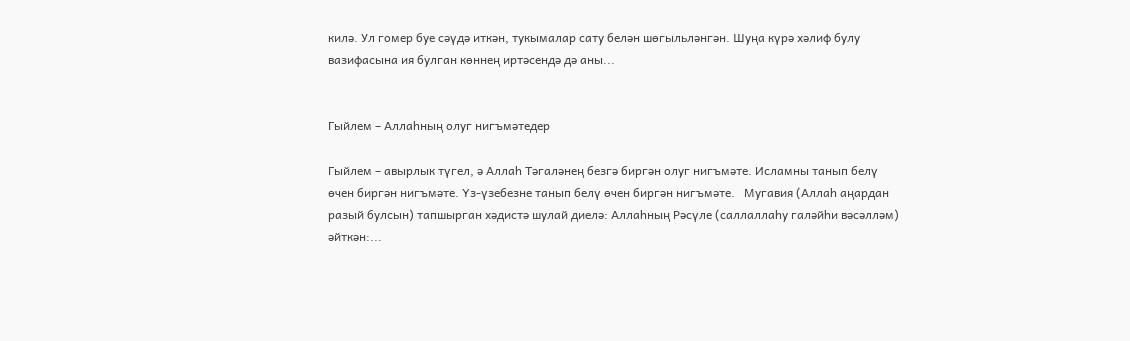килә. Ул гомер буе сәүдә иткән, тукымалар сату белән шөгыльләнгән. Шуңа күрә хәлиф булу вазифасына ия булган көннең иртәсендә дә аны...


Гыйлем – Аллаһның олуг нигъмәтедер

Гыйлем – авырлык түгел, ә Аллаһ Тәгаләнең безгә биргән олуг нигъмәте. Исламны танып белү өчен биргән нигъмәте. Үз-үзебезне танып белү өчен биргән нигъмәте.   Мугавия (Аллаһ аңардан разый булсын) тапшырган хәдистә шулай диелә: Аллаһның Рәсүле (саллаллаһу галәйһи вәсәлләм) әйткән:...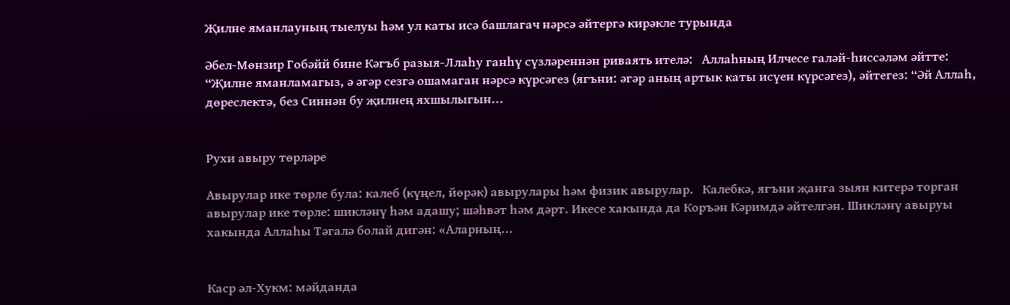Җилне яманлауның тыелуы һәм ул каты исә башлагач нәрсә әйтергә кирәкле турында

Әбел-Мөнзир Гобәйй бине Кәгъб разыя-Ллаһу ганһү сүзләреннән риваять ителә:   Аллаһның Илчесе галәй-һиссәләм әйтте: “Җилне яманламагыз, ә әгәр сезгә ошамаган нәрсә күрсәгез (ягъни: әгәр аның артык каты исүен күрсәгез), әйтегез: “Әй Аллаһ, дөреслектә, без Синнән бу җилнең яхшылыгын...


Рухи авыру төрләре

Авырулар ике төрле була: калеб (күңел, йөрәк) авырулары һәм физик авырулар.   Калебкә, ягъни җанга зыян китерә торган авырулар ике төрле: шикләнү һәм адашу; шәһвәт һәм дәрт. Икесе хакында да Коръән Кәримдә әйтелгән. Шикләнү авыруы хакында Аллаһы Тәгалә болай дигән: «Аларның...


Каср әл-Хукм: мәйданда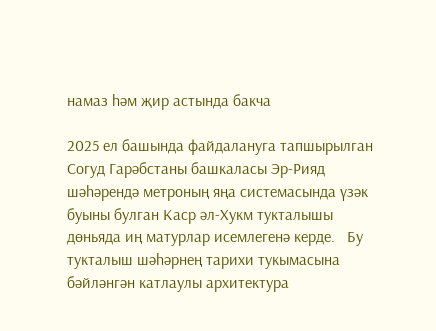намаз һәм җир астында бакча

2025 ел башында файдалануга тапшырылган Согуд Гарәбстаны башкаласы Эр-Рияд шәһәрендә метроның яңа системасында үзәк буыны булган Каср әл-Хукм тукталышы дөньяда иң матурлар исемлегенә керде.   Бу тукталыш шәһәрнең тарихи тукымасына бәйләнгән катлаулы архитектура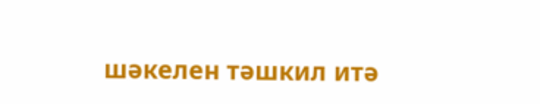шәкелен тәшкил итә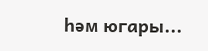һәм югары...